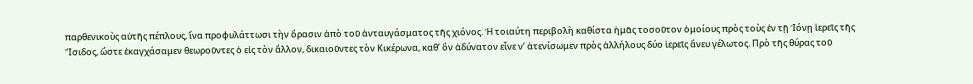παρθενικοὺς αὐτῆς πέπλους, ἵνα προφυλάττωσι τὴν ὅρασιν ἀπὸ τοῦ ἀνταυγάσματος τῆς χιόνος. Ἡ τοιαύτη περιβολὴ καθίστα ἡμᾶς τοσοῦτον ὁμοίους πρὸς τοὺς ἐν τῇ Ἰόνῃ ἱερεῖς τῆς Ἴσιδος, ὥστε ἐκαγχάσαμεν θεωροῦντες ὁ εἰς τὸν ἄλλον, δικαιοῦντες τὸν Κικέρωνα, καθ’ ὃν ἀδύνατον εἶνε ν’ ἀτενίσωμεν πρὸς ἀλλήλους δύο ἱερεῖς ἄνευ γέλωτος. Πρὸ τῆς θύρας τοῦ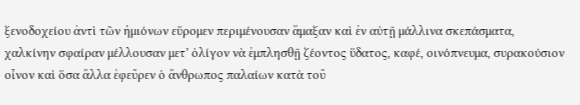ξενοδοχείου ἀντὶ τῶν ἡμιόνων εὔρομεν περιμένουσαν ἅμαξαν καὶ ἐν αὐτῇ μάλλινα σκεπάσματα, χαλκίνην σφαίραν μέλλουσαν μετ’ ὀλίγον νὰ ἐμπλησθῇ ζέοντος ὕδατος, καφέ, οινόπνευμα, συρακούσιον οἶνον καὶ ὅσα ἄλλα ἐφεῦρεν ὁ ἄνθρωπος παλαίων κατὰ τοῦ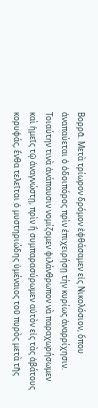Βορρᾶ. Μετὰ τρίωρον δρόμον ἐφθάσαμεν εἰς Νικολόσιον, ὅπου ἀναπαύεται ὁ ὁδοιπόρος πρὶν ἐπιχειρήσῃ τὴν κυρίως ἀναρρίχησιν. Τοιαύτην τινὰ ἀνάπαυσιν νομίζομεν φιλάνθρωπον νὰ παραχωρήσωμεν καὶ ἡμεῖς τῷ ἀναγνώστῃ, πρὶν ἢ συμπαρασύρωμεν αὐτὸν εἰς τὰς ἀβάτους κορυφάς, ἔνθα τελεῖται ὁ μυστηριώδης ὑμέναιος τοῦ πυρὸς μετὰ τῆς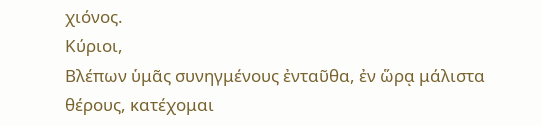χιόνος.
Κύριοι,
Βλέπων ὑμᾶς συνηγμένους ἐνταῦθα, ἐν ὥρᾳ μάλιστα θέρους, κατέχομαι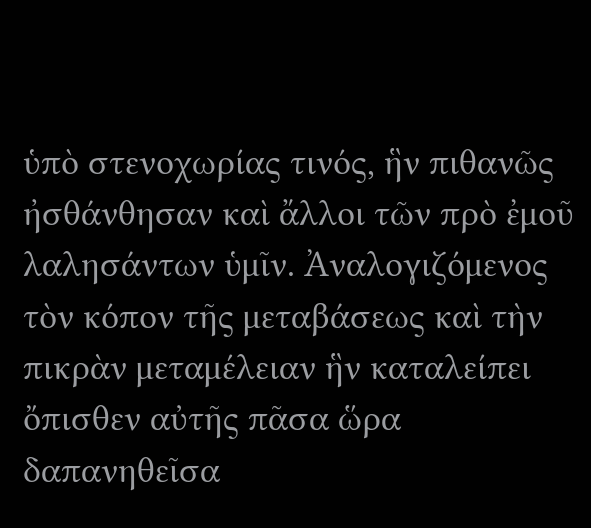ὑπὸ στενοχωρίας τινός, ἣν πιθανῶς ἠσθάνθησαν καὶ ἄλλοι τῶν πρὸ ἐμοῦ λαλησάντων ὑμῖν. Ἀναλογιζόμενος τὸν κόπον τῆς μεταβάσεως καὶ τὴν πικρὰν μεταμέλειαν ἣν καταλείπει ὄπισθεν αὐτῆς πᾶσα ὥρα δαπανηθεῖσα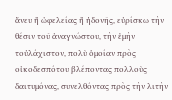ἄνευ ἢ ὠφελείας ἢ ἡδονῆς, εὐρίσκω τὴν θέσιν τοῦ ἀναγνώστου, τὴν ἐμὴν τοὐλάχιστον, πολὺ ὁμοίαν πρὸς οἰκοδεσπότου βλέποντας πολλοὺς δαιτυμόνας, συνελθόντας πρὸς τὴν λιτὴν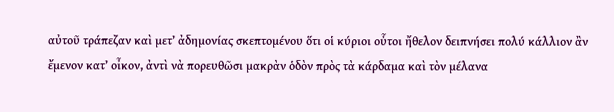αὐτοῦ τράπεζαν καὶ μετ’ ἀδημονίας σκεπτομένου ὅτι οἱ κύριοι οὗτοι ἤθελον δειπνήσει πολύ κάλλιον ἂν ἔμενον κατ’ οἶκον, ἀντὶ νὰ πορευθῶσι μακρὰν ὁδὸν πρὸς τὰ κάρδαμα καὶ τὸν μέλανα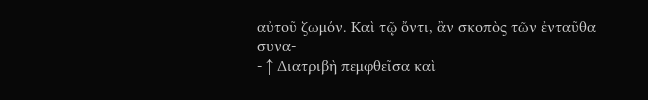αὐτοῦ ζωμόν. Καὶ τῷ ὄντι, ἂν σκοπὸς τῶν ἐνταῦθα συνα-
- ↑ Διατριβὴ πεμφθεῖσα καὶ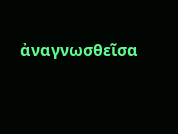ἀναγνωσθεῖσα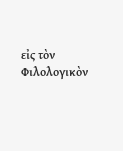εἰς τὸν Φιλολογικὸν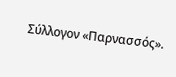Σύλλογον «Παρνασσός».